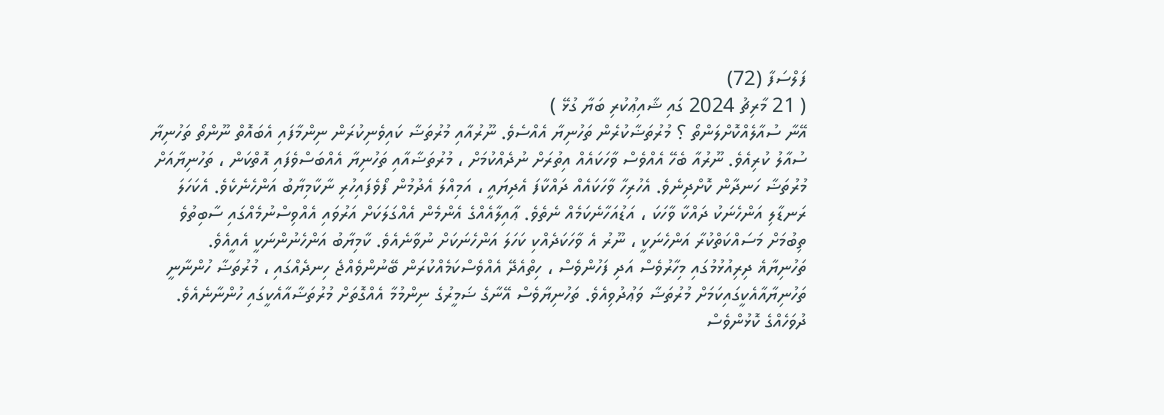ފަލްސަފާ (72)
( 21 މާރިޗު 2024 ގައި ޝާއިޢުކުރި ބަޔާ ގުޅޭ )
އޭނާ ސުއާލެއްކޮށްލަންތޯ ؟ މުރުތަޟާކުރެން ތަހުނިޔާ އެއްސެވެ. ނޫރުއާއި މުރުތަޟާ ކައިވެނިކުރަން ނިންމާފައި އެބައޮތް ނޫންތޯ ތަހުނިޔާ ސުއާލު ކުރިއެވެ. ނޫރުއާ ބެހޭ އެއްވެސް ވާހަކައެއް އިތުރަށް ނުދެއްކުމަށް ، މުރުތަޟާއާއި ތަހުނިޔާ އެއްބަސްވެފައި އޮތްކަން ، ތަހުނިޔާއަށް މުރުތަޟާ ހަނދާން ކޮށްދިނެވެ. އެހުރިހާ ވާހަކައެއް ދައްކާފަ އެދިޔައީ ، އަމިއްލަ އެދުމުން ފޯވެފައިހުރި ނާކާމިޔާބު އަންހެނެކެވެ. އެކަހަލަ ރަނޑާލި އަންހެނަކު ދައްކާ ވާހަކަ ، އަޑުއަހާނެކަމެއް ނެތެވެ. ޢާއިލާއެއްގެ އެންމެން އެއްގަލަކަށް އަރުވައި އެއްވިސްނުމެއްގައި ސާބިތުވެ ތިބުމަށް މަސައްކަތްކުރާ އަންހެނަކީ ، ނޫރު އެ ވާހަކަދެއްކި ކަހަލަ އަންހެނަކަށް ނުވާނެއެވެ. ކާމިޔާބު އަންހެނުންނަކީ އެއީއެވެ.
ތަހުނިޔާޣެ ދިރިއުޅުމުގައި މިހާރުވެސް އަދި ފަހުންވެސް ، ހިތްއެދޭ އެއްވެސްކަމެއްކުރަން ބޭނުންވެއްޖެ ހިނދެއްގައި ، މުރުތަޟާ ހުންނާނީ ތަހުނިޔާއާއެކީގައިކަމަށް މުރުތަޟާ ވަޢުދުވިއެވެ. ތަހުނިޔާވެސް އޭނާގެ ޟަމީރުގެ ނިންމުމާ އެއްގޮތަށް މުރުތަޟާއާއެކީގައި ހުންނާނެއެވެ. ދުވަހެއްގެ ކޮޅުންވެސް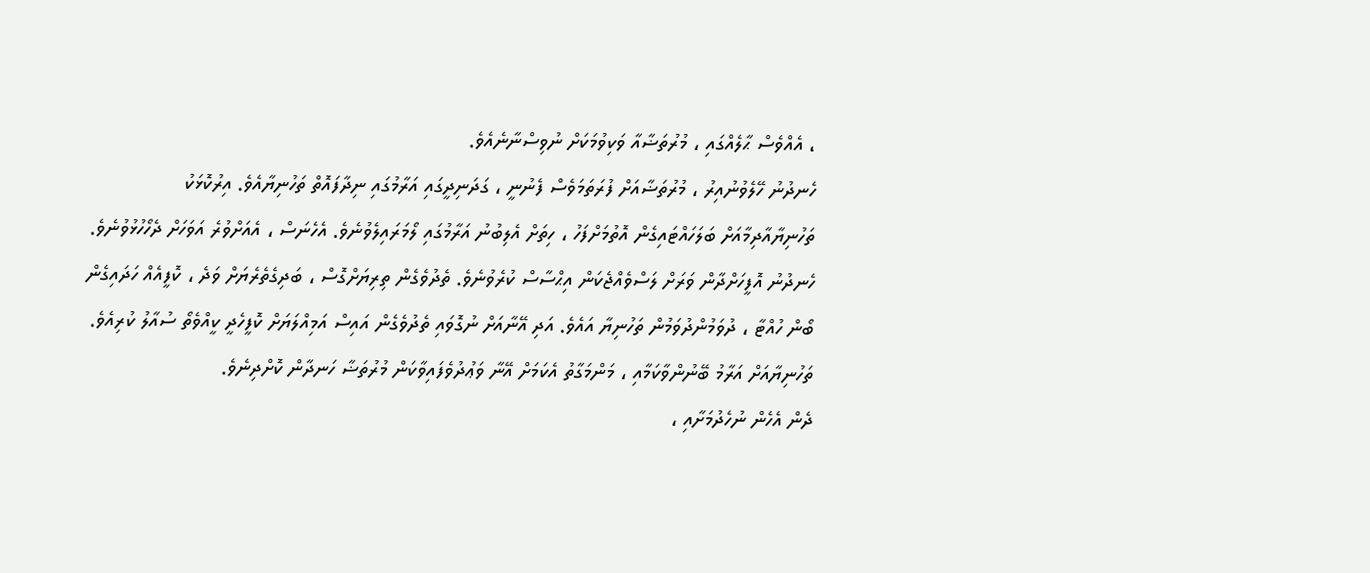، އެއްވެސް ޙާލެއްގައި ، މުރުތަޟާއާ ވަކިވުމަކަށް ނުވިސްނާނެއެވެ.
ހެނދުނު ހޭލެވުނުއިރު ، މުރުތަޟާއަށް ފުރަތަމަވެސް ފެނުނީ ، ގަދަނިދީގައި އަރާމުގައި ނިދާފައޮތް ތަހުނިޔާއެވެ. އިރުކޮޅަކު ތަހުނިޔާއާދިމާއަށް ބަލަހައްޓައިގެން އޮތުމަށްފަހު ، ހިތަށް އެލިބުނު އަރާމުގައި ލޯމަރައިލެވުނެވެ. އެހެނަސް ، އެއަށްވުރެ އަވަހަށް ދެހޯހުޅުވުނެވެ. ހެނދުނު އޮފީހަށްދާން ވަރަށް ލަސްވެއްޖެކަން އިޙްސާސް ކުރެވުނެވެ. ތެދުވެގެން ތިރިޔަށްގޮސް ، ބަދިގެތެރެޔަށް ވަދެ ، ކޮފީއެއް ހަދައިގެން ބޯން ހުއްޓާ ، ދުވަމުންދުވަމުން ތަހުނިޔާ އައެވެ. އަދި އޭނާއަށް ނުގޮވައި ތެދުވެގެން އައިސް އަމިއްލަޔަށް ކޮފީހެދީ ކީއްވެތޯ ސުއާލު ކުރިއެވެ. ތަހުނިޔާއަށް އަރާމު ބޭނުންވާކަމާއި ، މަންމަގާތު އެކަމަށް އޭނާ ވަޢުދުވެފައިވާކަން މުރުތަޟާ ހަނދާން ކޮށްދިނެވެ.
ދެން އެހެން ނުހެދުމަށާއި ،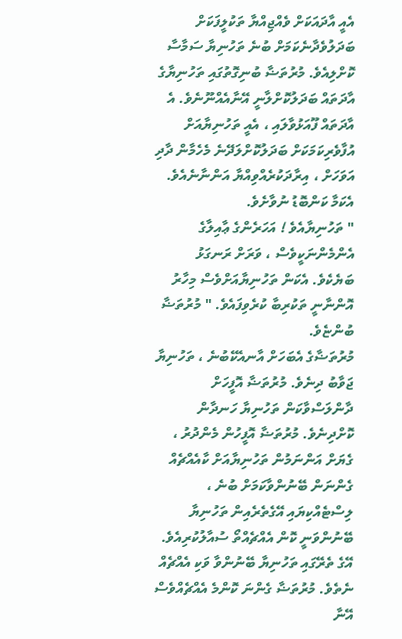އެއީ އާދައަކަށް ވެއްޖިއްޔާ ތަކުލީފަކަށް ބަދަލުވެދާނެކަމަށް ބުނެ ތަހުނިޔާ ސަމާސާ ކޮށްލިއެވެ. މުރުތަޟާ ބުނިގޮތުގައި ތަހުނިޔާގެ އާދަތައް ބަދަލުކޮށްލާނީ އޭނާއެއްނޫނެވެ. އެ އާދަތައް ފޫއަޅުވާލައި ، އެއީ ތަހުނިޔާއަށް އުފާވެރިކަމަކަށް ބަދަލުކޮށްލަދޭނެ މެހެމާން ދާދި އަވަހަށް ، އިރާދަކުރެއްވިއްޔާ އަންނާނެއެވެ. އެކަމާ ކަންބޮޑު ނުވާށެވެ.
" ތަހުނިޔާއެވެ ! އަހަރެންގެ ޢާއިލާގެ އެންމެންނަކީވެސް ، ވަރަށް ރަނގަޅު ބަޔެކެވެ. އެކަން ތަހުނިޔާއަށްވެސް މިހާރު އޮންނާނީ ތަކުރިބާ ކުރެވިފައެވެ. " މުރުތަޟާ ބުންޏެވެ.
މުރުތަޟާގެ އެބަހަށް އާނއެކޭބުނެ ، ތަހުނިޔާ ޖަވާބު ދިނެވެ. މުރުތަޟާ އޮފީހަށް ދާންލަސްވާކަން ތަހުނިޔާ ހަނދާން ކޮށްދިނެވެ. މުރުތަޟާ އޮފީހުން މެންދުރު ، ގެޔަށް އަންނަމުން ތަހުނިޔާއަށް ކާއެއްޗެއް ގެންނަން ބޭނުންވާކަމަށް ބުނެ ، ލިސްޓެއްކިޔައި އޭގެތެރެއިން ތަހުނިޔާ ބޭނުންވަނީ ކޮން އެއްޗެއްތޯ ސުއާލުކުރިއެވެ. އޭގެ ތެރޭގައި ތަހުނިޔާ ބޭނުންވާ ވަކި އެއްޗެއް ނެތެވެ. މުރުތަޟާ ގެންނަ ކޮންމެ އެއްޗެއްވެސް އޭނާ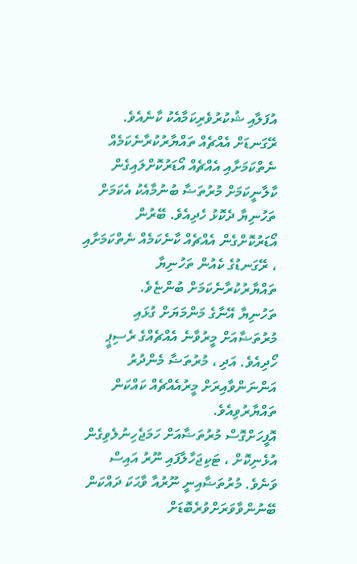އުފަލާއި ޝުކުރުވެރިކަމާއެކު ކާނެއެވެ.
ރޭގަނޑަށް އެއްޗެއް ތައްޔާރުކުރާނެކަމެއް ނެތްކަމަށާއި އެއްޗެއް އޯޑަރުކޮށްލައިގެން ކާލާނީކަމަށް މުރުތަޟާ ބުނުމާއެކު އެކަމަށް ތަހުނިޔާ ދެކޮޅު ހެދިއެވެ. ބޭރުން އޯޑަރުކޮށްގެން އެއްޗެއް ކާނެކަމެއް ނެތްކަމަށާއި ، ރޭގަނޑުގެ ކެއުން ތަހުނިޔާ ތައްޔާރުކުރާނެކަމަށް ބުންޏެވެ.
ތަހުނިޔާ އޭނާގެ މަންމަޔަށް ގުޅައި މުރުތަޟާއަށް މީރުވާނެ އެއްޗެއްގެ ރެސިޕީ ހޯދިއެވެ. އަދި ، މުރުތަޟާ މެންދުރު އަންނަންވާއިރަށް މީރުއެއްޗެއް ކައްކަން ތައްޔާރުވިއެވެ.
އޮފީހަށްގޮސް މުރުތަޟާއަށް ހަމަޖެހިނުލެވިގެން އުޅެނިކޮށް ، ޓަކިޖަހާލާފައި ނޫރު އައިސް ވަނެވެ. މުރުތަޟާއިނީ ނޫރުއާ ވާޙަކަ ދައްކަން ބޭނުންވާވަރަށްވުރެބޮޑަށް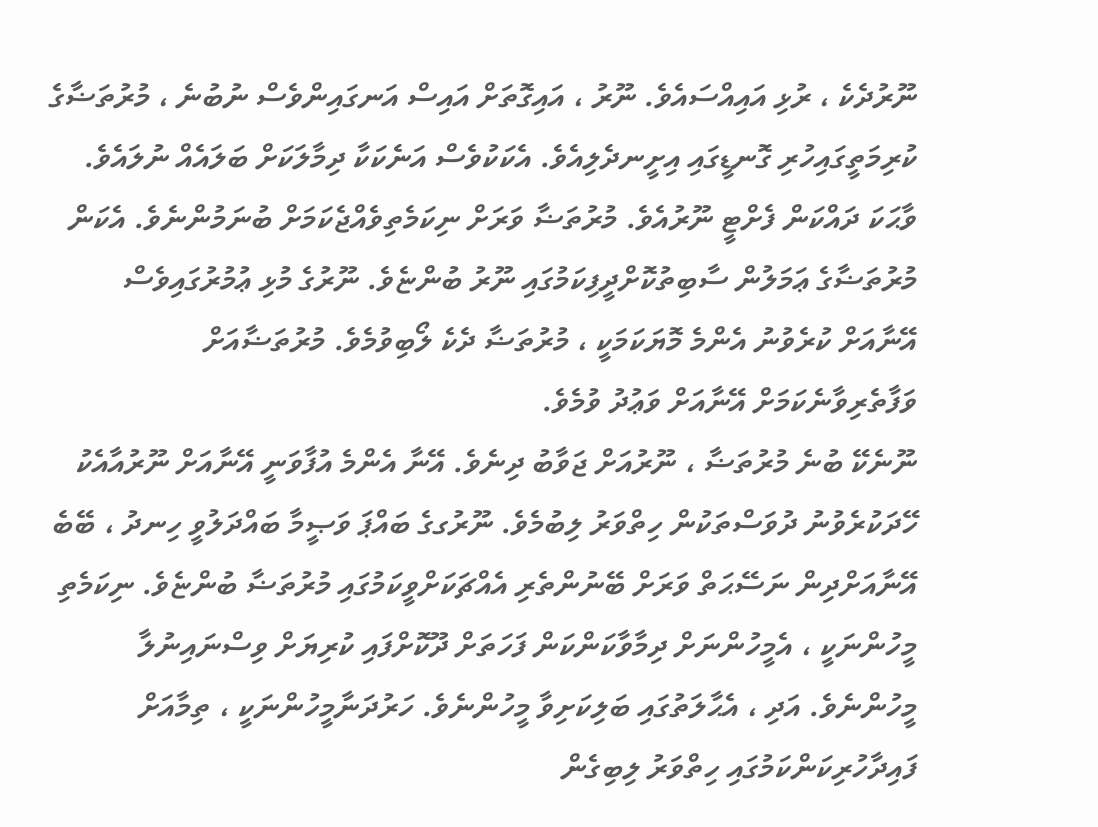ނޫރުދެކެ ، ރުޅި އައިއްސައެވެ. ނޫރު ، އައިގޮތަށް އައިސް އަނގައިންވެސް ނުބުނެ ، މުރުތަޟާގެ ކުރިމަތީގައިހުރި ގޮނޑީގައި އިށީނދެލިއެވެ. އެކަކުވެސް އަނެކަކާ ދިމާލަކަށް ބަލައެއް ނުލައެވެ.
ވާޙަކަ ދައްކަން ފެށްޓީ ނޫރުއެވެ. މުރުތަޟާ ވަރަށް ނިކަމެތިވެއްޖެކަމަށް ބުނަމުންނެވެ. އެކަން މުރުތަޟާގެ ޢަމަލުން ސާބިތުކޮށްދީފިކަމުގައި ނޫރު ބުންޏެވެ. ނޫރުގެ މުޅި ޢުމުރުގައިވެސް އޭނާއަށް ކުރެވުނު އެންމެ މޮޔަކަމަކީ ، މުރުތަޟާ ދެކެ ލޯބިވުމެވެ. މުރުތަޟާއަށް ވަފާތެރިވާނެކަމަށް އޭނާއަށް ވަޢުދު ވުމެވެ.
ނޫނެކޭ ބުނެ މުރުތަޟާ ، ނޫރުއަށް ޖަވާބު ދިނެވެ. އޭނާ އެންމެ އުފާވަނީ އޭނާއަށް ނޫރުއާއެކު ހޭދަކުރެވުނު ދުވަސްތަކުން ހިތްވަރު ލިބުމެވެ. ނޫރުގގެ ބައްޕަ ވަޞީމާ ބައްދަލުވީ ހިނދު ، ބޭބެ އޭނާއަށްދިން ނަސޭޙަތް ވަރަށް ބޭނުންތެރި އެއްޗަކަށްވީކަމުގައި މުރުތަޟާ ބުންޏެވެ. ނިކަމެތި މީހުންނަކީ ، އެމީހުންނަށް ދިމާވާކަންކަން ފަހަތަށް ދޫކޮށްފައި ކުރިޔަށް ވިސްނައިނުލާ މީހުންނެވެ. އަދި ، އެޙާލަތުގައި ބަލިކަށިވާ މީހުންނެވެ. ހަރުދަނާމީހުންނަކީ ، ތިމާއަށް ފައިދާހުރިކަންކަމުގައި ހިތްވަރު ލިބިގެން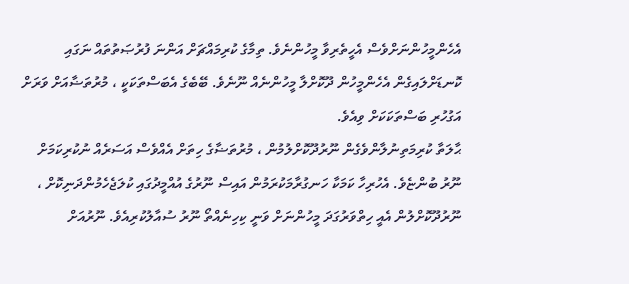އެހެންމީހުންނަށްވެސް އެހީތެރިވާ މީހުންނެވެ. ތިމާގެ ކުރިމައްޗަށް އަންނަ ފުރުޞަތުތައް ނަގައި ކޮނޑަށްލައިގެން އެހެންމީހުން ދޫކޮށްލާ މީހުންނެއް ނޫނެވެ. ބޭބެގެ އެބަސްތަކަކީ ، މުރުތަޟާއަށް ވަރަށް އަގުހުރި ބަސްތަކަކަށް ވިއެވެ.
ޙާލަތާ ކުރިމަތިނުލާންވެގެން ނޫރުދޫކޮށްލުމުން ، މުރުތަޟާގެ ހިތަށް އެއްވެސް އަސަރެއް ނުކުރިކަމަށް ނޫރު ބުންޏެވެ. އެހުރިހާ ކަމަކާ ހަނގުރާމަކުރަމުން އައިސް ނޫރުގެ އުއްމީދުގައި ކުލަޖެހެމުންދަނިކޮށް ، ނޫރުދޫކޮށްލުން އެއީ ހިތްވަރުގަދަ މީހުންނަށް ވަނީ ކިހިނެއްތޯ ނޫރު ސުއާލުކުރިއެވެ. ނޫރުއަށް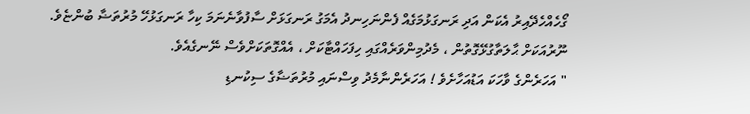ގޯހެއްހެދޭއިރު އެކަން އަދި ރަނގަޅުމަގެއް ފެންނަހިނދު އެމަގު ރަނގަޅަށް ސާފުވާނެނަމަ ކިހާ ރަނގަޅުހޭ މުރުތަޟާ ބުންޏެވެ. ނޫރުއަކަށް ޙާލަތާގުޅޭގޮތުން ، މެދުމިންވަރެއްގައި ހިފަހައްޓާކަށް ، އެއްގޮތަކަށްވެސް ނޭނގެއެވެ.
" އަހަރެންގެ ވާހަކަ އަޑުއަހާށެވެ ! އަހަރެންނާމެދު ވިސްނައި މުރުތަޟާގެ ސިކުނޑި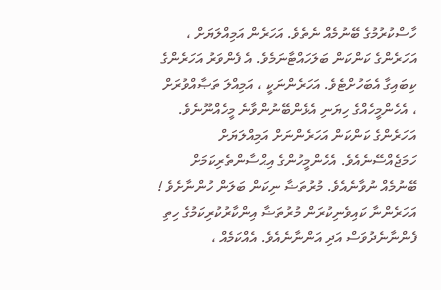ހާސްކުރުމުގެ ބޭނުމެއް ނެތެވެ. އަހަރެން އަމިއްލަޔަށް ، އަހަރެންގެ ކަންކަން ބަލަހައްޓާނަމެވެ. އެ ފެންވަރު އަހަރެންގެ ކިބައިގާ އެބަހުށްޓެވެ. އަހަރެންނަކީ ، އަމިއްލަ ތަޞާއްވުރަށް ، އެހެންމީހެއްގެ ހިޔަނި އެޅެންބޭނުންވާނެ މީހެއްނޫނެވެ. އަހަރެންގެ ކަންކަން އަހަރެންނަށް އަމިއްލަޔަށް ހަމަޖެއްސޭނެއެވެ. އެހެންމީހުންގެ އިޙްސާންތެރިކަމަށް ބޭނުމެއް ނުވާނެއެވެ. މުރުތަޟާ ނިކަން ބަލަން ހުންނާށެވެ ! އަހަރެންނާ ކައިވެނިކުރަން މުރުތަޟާ އިންކާރުކުރިކަމުގެ ހިތި ފެންނާނެދުވަސް އަދި އަންނާނެއެވެ. އެއްކަމެއް ،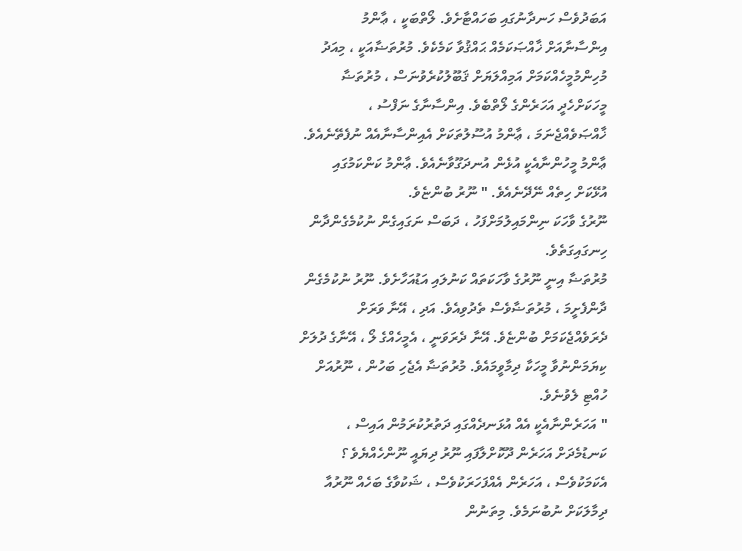އަބަދުވެސް ހަނދާނުގައި ބަހައްޓާށެވެ. ލޯތްބަކީ ، ޢާންމު އިންސާނާއަށް ޚާއްޞަކަމެއް ޙައްޤުވާ ކަމެކެވެ. މުރުތަޟާއަކީ ، މިއަދު މުހިންމުމީހެއްކަމަށް އަމިއްލަޔަށް ޤަބޫލުކުރެވުނަސް ، މުރުތަޟާ މީހަކަށްހެދީ އަހަރެންގެ ލޯތްބެވެ. އިންސާނާގެ ނަފްސު ، ޚާއްޞަވެއްޖެނަމަ ، ޢާންމު އުސޫލުތަކަށް އެއިންސާނާއެއް ނުފެތޭނެއެވެ. ޢާންމު މީހުންނާއެކީ އުޅެން އުނދަގޫވާނެއެވެ. ޢާންމު ކަންކަމުގައި އުޅޭކަށް ހިތެއް ނޭދޭނެއެވެ. " ނޫރު ބުންޏެވެ.
ނޫރުގެ ވާހަކަ ނިންމައިލުމަށްފަހު ، ދަބަސް ނަގައިގެން ނުކުމެގެންދާން ހިނގައިގަތެވެ.
މުރުތަޟާ އިނީ ނޫރުގެ ވާހަކަތައް ކަނުލައި އަޑުއަހާށެވެ. ނޫރު ނުކުމެގެން ދާންފެށީމަ ، މުރުތަޟާވެސް ތެދުވިއެވެ. އަދި ، އޭނާ ވަރަށް ދެރަވެއްޖެކަމަށް ބުންޏެވެ. އޭނާ ދެރަވަނީ ، އެމީހެއްގެ ލޯ ، އޭނާގެ ދުލަށް ކިޔަމަންނުވާ މީހަކާ ދިމާވީމައެވެ. މުރުތަޟާ އެޖެހި ބަހުން ، ނޫރުއަށް ހުއްޓި ލެވުނެވެ.
" އަހަރެންނާއެކީ އެއް އުޅަނދެއްގައި ދަތުރުކުރަމުން އައިސް ، ކަނޑުމެދަށް އަހަރެން ދޫކޮށްލާފައި ނޫރު ދިޔައީ ނޫންހެއްޔެވެ ؟  އެކަމަކުވެސް ، އަހަރެން އެއްފަހަރަކުވެސް ، ޝަކުވާގެ ބަހެއް ނޫރުއާ ދިމާލަކަށް ނުބުނަމެވެ. މިތަނުން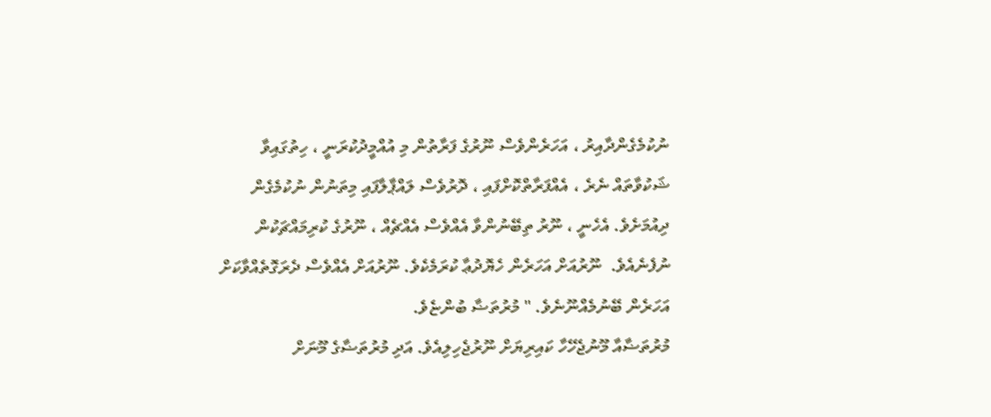ނުކުމެގެންދާއިރު ، އަހަރެންވެސް ނޫރުގެ ފަރާތުން މި އުއްމީދުކުރަނީ ، ހިތުގައިވާ ޝަކުވާތައް ނެރެ ، އެއްފަރާތްކޮށްފައި ، ދޮރުވެސް ލައްޕާލާފައި މިތަނުން ނުކުމެގެން ދިއުމަށެވެ. އެހެނީ ، ނޫރު ތިބޭނުންވާ އެއްވެސް އެއްޗެއް ، ނޫރުގެ ކުރިމައްޗަކުން ނުފެނެއެވެ.  ނޫރުއަށް އަހަރެން ހެޔޮދުޢާ ކުރަމެކެވެ. ނޫރުއަށް އެއްވެސް ދެރަގޮތެއްވާކަށް އަހަރެން ބޭނުމެއްނޫނެވެ. " މުރުތަޟާ ބުންޏެވެ.
މުރުތަޟާއާ މޫނުޖެހޭހާ ކައިރިޔަށް ނޫރުޖެހިލިއެވެ. އަދި މުރުތަޟާގެ މޫނަށް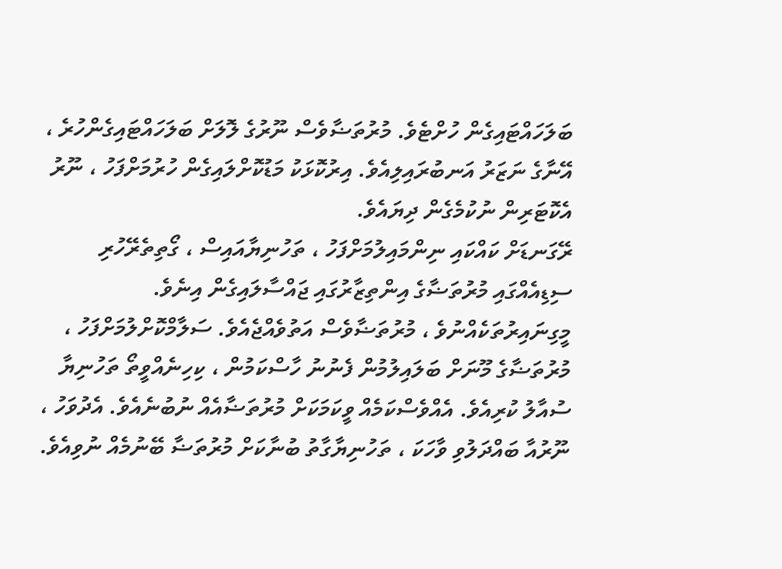ބަލަހައްޓައިގެން ހުށްޓެވެ. މުރުތަޟާވެސް ނޫރުގެ ލޮލަށް ބަލަހައްޓައިގެންހުރެ ، އޭނާގެ ނަޒަރު އަނބުރައިލިއެވެ. އިރުކޮޅަކު މަޑުކޮށްލައިގެން ހުރުމަށްފަހު ، ނޫރު އެކޮޓަރިން ނުކުމެގެން ދިޔައެވެ.
ރޭގަނޑަށް ކައްކައި ނިންމައިލުމަށްފަހު ، ތަހުނިޔާއައިސް ، ގޯތިތެރޭހުރި ސިޑިއެއްގައި މުރުތަޟާގެ އިންތިޒާރުގައި ޖައްސާލައިގެން އިނެވެ. މީގިނައިރުތަކެއްނުވެ ، މުރުތަޟާވެސް އަތުވެއްޖެއެވެ. ސަލާމްކޮށްލުމަށްފަހު ، މުރުތަޟާގެ މޫނަށް ބަލައިލުމުން ފެނުނު ހާސްކަމުން ، ކިހިނެއްވީތޯ ތަހުނިޔާ ސުއާލު ކުރިއެވެ. އެއްވެސްކަމެއް ވީކަމަކަށް މުރުތަޟާއެއް ނުބުނެއެވެ. އެދުވަހު ، ނޫރުއާ ބައްދަލުވި ވާހަކަ ، ތަހުނިޔާގާތު ބުނާކަށް މުރުތަޟާ ބޭނުމެއް ނުވިއެވެ.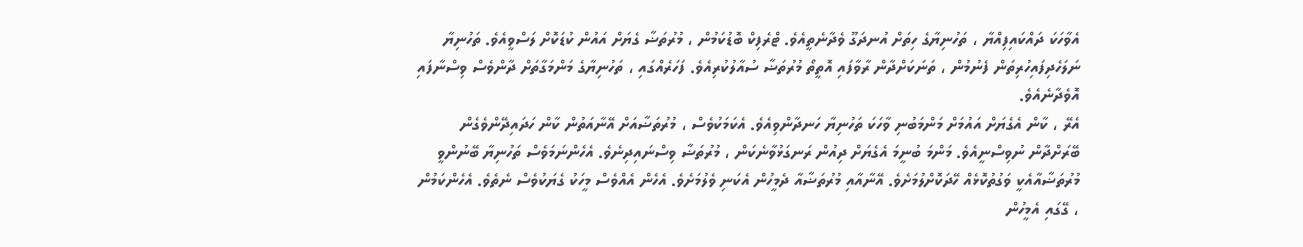އެވާހަކަ ދައްކައިފިއްޔާ ، ތަހުނިޔާގެ ހިތަށް އުނދަގޫ ވެދާނެތީއެވެ. ޓްރެފިކް ބޮޑުކަމުން ، މުރުތަޟާ ގެޔަށް އައުން ކުޑަކޮށް ލަސްވީއެވެ. ތަހުނިޔާ ނަލަހެދިފައިހުރިތަން ފެނުމުން ، ތަނަކަށްދާން ރާވާފައި އޮތީތޯ މުރުތަޟާ ސުއާލުކުރިއެވެ. ފަހަރެއްގައި ، ތަހުނިޔާގެ މަންމަގާތަށް ދާންވެސް ވިސްނާފައި އޮވެދާނެއެވެ.
އެރޭ ، ކާން އެގެޔަށް އައުމަށް މަންމަބުނި ވާހަކަ ތަހުނިޔާ ހަނދާންވިއެވެ. އެކަމަކުވެސް ، މުރުތަޟާއަށް އޭނާއަތުން ކާން ހަދައިދޭންވެގެން ބޭރަށްދާން ނުވިސްނީއެވެ. މަންމަ ބުނީމަ އެގެޔަށް ދިއުން ރަނގަޅުވާނެކަން ، މުރުތަޟާ ވިސްނައިދިނެވެ. އެހެންނަމަވެސް ތަހުނިޔާ ބޭނުންވީ މުރުތަޟާއާއެކީ ވަގުތުކޮޅެއް ހޭދަކޮށްލުމަށެވެ. އޭނާއާއި މުރުތަޟާއާ ދެމީހުން އެކަނި ވެލުމަށެވެ. އެހެން އެއްވެސް މީހަކު ގެޔަކުވެސް ނެތެވެ. އެހެންކަމުން ، ގޭގައި އެމީހުން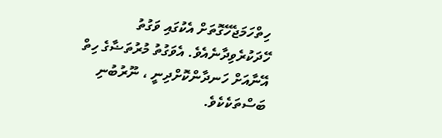ހިތްހަމަޖެހޭގޮތަށް އެކުގައި ވަގުތު ހޭދަކުރެވިދާނެއެވެ. އެވަގުތު މުރުތަޟާގެ ހިތް އޭނާއަށް ހަނދާންކޮށްދިނީ ، ނޫރުބުނި ބަސްތަކެކެވެ.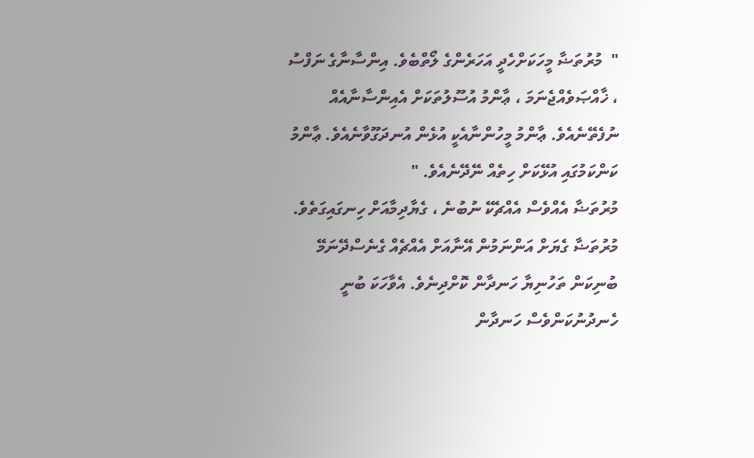"  މުރުތަޟާ މީހަކަށްހެދީ އަހަރެންގެ ލޯތްބެވެ. އިންސާނާގެ ނަފްސު ، ޚާއްޞަވެއްޖެނަމަ ، ޢާންމު އުސޫލުތަކަށް އެއިންސާނާއެއް ނުފެތޭނެއެވެ. ޢާންމު މީހުންނާއެކީ އުޅެން އުނދަގޫވާނެއެވެ. ޢާންމު ކަންކަމުގައި އުޅޭކަށް ހިތެއް ނޭދޭނެއެވެ. "
މުރުތަޟާ އެއްވެސް އެއްޗެކޭ ނުބުނެ ، ގެޔާދިމާއަށް ހިނގައިގަތެވެ. މުރުތަޟާ ގެޔަށް އަންނަމުން އޭނާއަށް އެއްޗެއް ގެނެސްދޭނަމޭ ބުނިކަން ތަހުނިޔާ ހަނދާން ކޮށްދިނެވެ. އެވާހަކަ ބުނީ  ހެނދުނުކަންވެސް ހަނދާން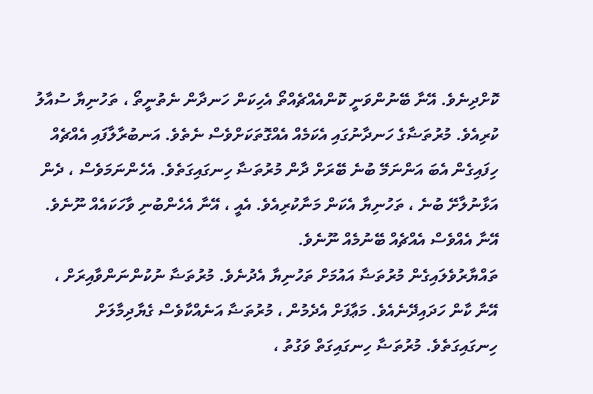ކޮށްދިނެވެ. އޭނާ ބޭނުންވަނީ ކޮންއެއްޗެއްތޯ އެހިކަން ހަނދާން ނެތުނީތޯ ، ތަހުނިޔާ ސުއާލު ކުރިއެވެ. މުރުތަޟާގެ ހަނދާނުގައި އެކަމެއް އެއްގޮތަކަށްވެސް ނެތެވެ. އަނބުރާލާފައި އެއްޗެއް ހިފައިގެން އެބަ އަންނަމޭ ބުނެ ބޭރަށް ދާން މުރުތަޟާ ހިނގައިގަތެވެ. އެހެންނަމަވެސް ، ދެން އަޅާނުލާށޭ ބުނެ ، ތަހުނިޔާ އެކަން މަނާކުރިއެވެ. އެއީ ، އޭނާ އެހެންބުނި ވާހަކައެއް ނޫނެވެ. އޭނާ އެއްވެސް އެއްޗެއް ބޭނުމެއް ނޫނެވެ.
ތައްޔާރުވެލައިގެން މުރުތަޟާ އައުމަށް ތަހުނިޔާ އެދުނެވެ. މުރުތަޟާ ނުކުންނަންވާއިރަށް ، އޭނާ ކާން ހަދައިދޭނެއެވެ. މަޢާފަށް އެދެމުން ، މުރުތަޟާ އަނެއްކާވެސް ގެޔާދިމާލަށް ހިނގައިގަތެވެ. މުރުތަޟާ ހިނގައިގަތް ވަގުތު ،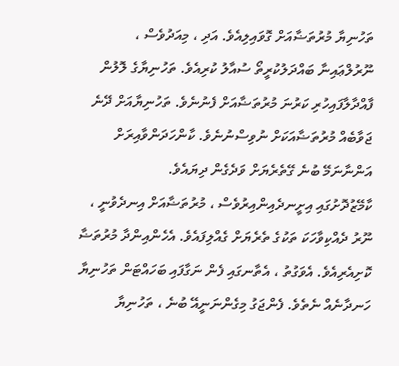ތަހުނިޔާ މުރުތަޟާއަށް ގޮވައިލިއެވެ. އަދި ، މިއަދުވެސް ، ނޫރުލްޢައިނާ ބައްދަލުކުރީތޯ ސުއާލު ކުރިއެވެ. ތަހުނިޔާގެ ލޮލުން  ފާއްދާލާފައިހުރި ކަރުނަ މުރުތަޟާއަށް ފެނުނެވެ. ތަހުނިޔާއަށް ދޭނެ ޖަވާބެއް މުރުތަޟާއަކަށް ނުވިސްނުނެވެ. ކާންހަދަންވާއިރަށް އަންނާނަމޭ ބުނެ ގޭތެރެޔަށް ވަދެގެން ދިޔައެވެ.
ކާމޭޒުދޮށުގައި އިށީނދެއިންއިރުވެސް ، މުރުތަޟާއަށް އިނދެވުނީ ، ނޫރު ދެއްކިވާހަކަ ތަކުގެ ތެރެޔަށް ގެއްލިފައެވެ. އެހެންއިންދާ މުރުތަޟާ ކޮށިއެރިއެވެ. އެވަގުތު ، އެތާނގައި ފެން ނަގާފައި ބަހައްޓަން ތަހުނިޔާ ހަނދާނެއް ނެތެވެ. ފެންޖަގު މިގެންނަނީއޭ ބުނެ ، ތަހުނިޔާ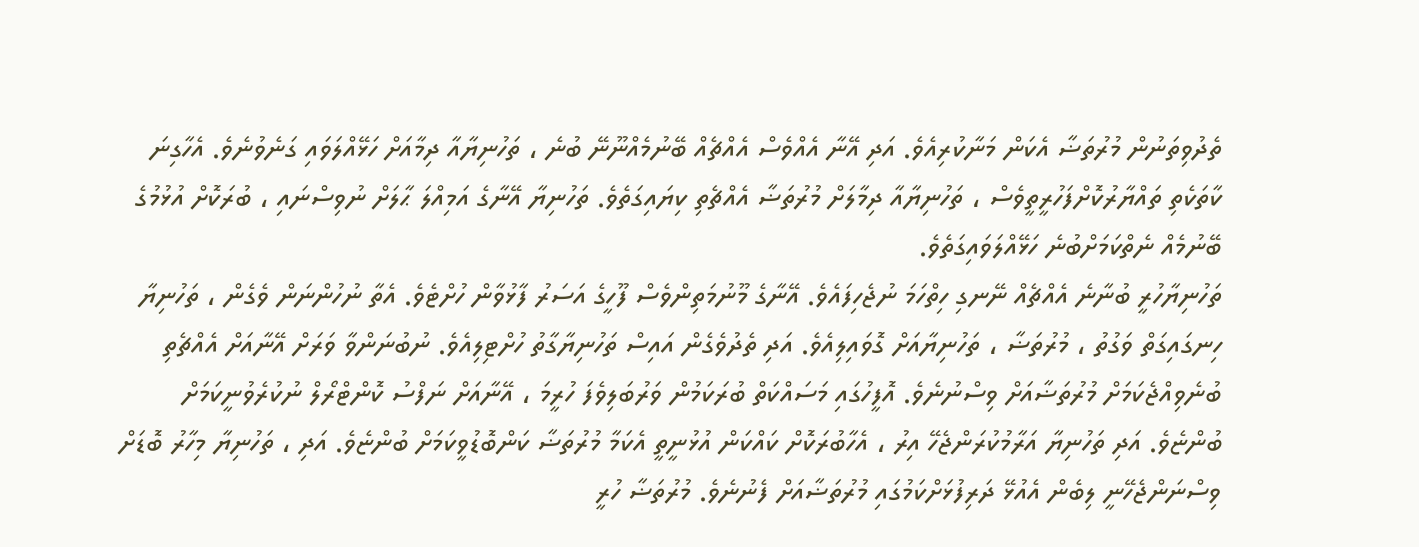ތެދުވިތަނުން މުރުތަޟާ އެކަން މަނާކުރިއެވެ. އަދި އޭނާ އެއްވެސް އެއްޗެއް ބޭނުމެއްނޫނޭ ބުނެ ، ތަހުނިޔާއާ ދިމާއަށް ހަޅޭއްލަވައި ގަނެވުނެވެ. އެހާގިނަ ކާތަކެތި ތައްޔާރުކޮށްފަހުރީތީވެސް ، ތަހުނިޔާއާ ދިމާލަށް މުރުތަޟާ އެއްޗެތި ކިޔައިގަތެވެ. ތަހުނިޔާ އޭނާގެ އަމިއްލަ ޙާލަށް ނުވިސްނައި ، ބުރަކޮށް އުޅުމުގެ ބޭނުމެއް ނެތްކަމަށްބުނެ ހަޅޭއްލަވައިގަތެވެ.
ތަހުނިޔާހުރީ ބުނާނެ އެއްޗެއް ނޭނގި ހިތްހަމަ ނުޖެހިފައެވެ. އޭނާގެ މޫނުމަތިންވެސް ފޫހީގެ އަސަރު ފާޅުވާން ހުށްޓެވެ. އެތާ ނުހުންނަން ވެގެން ، ތަހުނިޔާ ހިނގައިގަތް ވަގުތު ، މުރުތަޟާ ، ތަހުނިޔާއަށް ގޮވައިލިއެވެ. އަދި ތެދުވެގެން އައިސް ތަހުނިޔާގާތު ހުށްޓިލިއެވެ. ނުބުނަންވާ ވަރަށް އޭނާއަށް އެއްޗެތި ބުނެވިއްޖެކަމަށް މުރުތަޟާއަށް ވިސްނުނެވެ. އޮފީހުގައި މަސައްކަތް ބުރަކަމުން ވަރުބަލިވެފަ ހުރީމަ ، އޭނާއަށް ނަފްސު ކޮންޓްރޯލް ނުކުރެވުނީކަމަށް ބުންޏެވެ. އަދި ތަހުނިޔާ އަރާމުކުރަންޖެހޭ އިރު ، އެހާބުރަކޮށް ކައްކަން އުޅުނީތީ އެކަމާ މުރުތަޟާ ކަންބޮޑުވީކަމަށް ބުންޏެވެ. އަދި ، ތަހުނިޔާ މިހާރު ބޮޑަށް ވިސްނަންޖެހޭނީ ލިބެން އެއުޅޭ ދަރިފުޅަށްކަމުގައި މުރުތަޟާއަށް ފެނުނެވެ. މުރުތަޟާ ހުރީ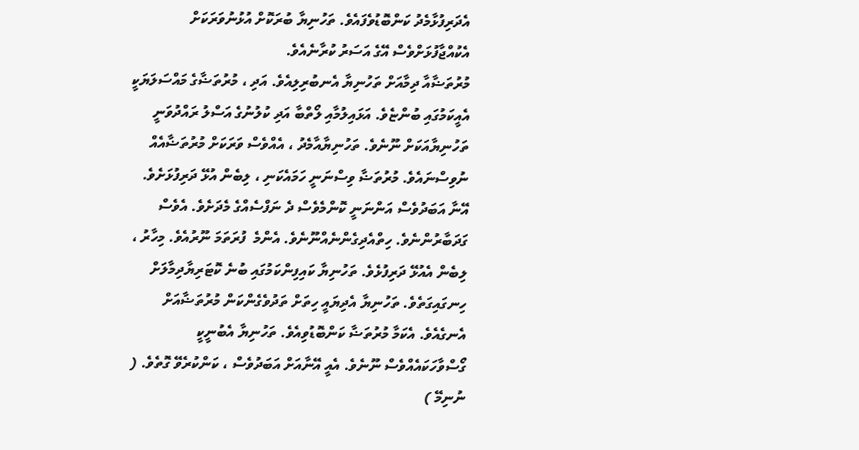އެދަރިފުޅާމެދު ކަންބޮޑުވެފައެވެ. ތަހުނިޔާ ބުރަކޮށް އުޅުނުވަރަކަށް އެކުއްޖާފުޅަށްވެސް އޭގެ އަސަރު ކުރާނެއެވެ.
މުރުތަޟާއާ ދިމާއަށް ތަހުނިޔާ އެނބުރިލިއެވެ. އަދި ، މުރުތަޟާގެ މައްސަލަޔަކީ އެއީކަމުގައި ބުންޏެވެ. އަޅައިލުމާއި ލޯތްބާ އަދި ކުލުނުގެ އަސްލު ރައްދުވަނީ ތަހުނިޔާއަކަށް ނޫނެވެ. ތަހުނިޔާއާމެދު ، އެއްވެސް ވަރަކަށް މުރުތަޟާއެއް ނުވިސްނައެވެ. މުރުތަޟާ ވިސްނަނީ ހަމައެކަނި ، ލިބެން އުޅޭ ދަރިފުޅަށެވެ. އޭނާ އަބަދުވެސް އަންނަނީ ކޮންމެވެސް ދެ ނަފްސެއްގެ މެދަށެވެ. އެވެސް ގަދަބާރުންނެވެ. ހިތްއެދިގެންނެއްނޫނެވެ. އެންމެ  ފުރަތަމަ ނޫރުއެވެ. މިހާރު ، ލިބެން އެއުޅޭ ދަރިފުޅެވެ. ތަހުނިޔާ ކައިފިންކަމުގައި ބުނެ ކޮޓަރިޔާދިމާލަށް ހިނގައިގަތެވެ. ތަހުނިޔާ އެދިޔައީ ހިތަށް ތަދުވެގެންކަން މުރުތަޟާއަށް އެނގެއެވެ. އެކަމާ މުރުތަޟާ ކަންބޮޑުވިއެވެ. ތަހުނިޔާ އެބުނީކީ ގޯސްވާހަކައެއްވެސް ނޫނެވެ. އެއީ އޭނާއަށް އަބަދުވެސް ، ކަންކުރެވޭ ގޮތެވެ. ( ނުނިމޭ )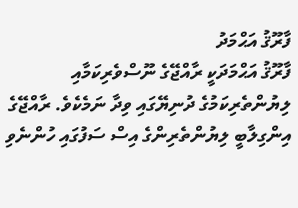ފާރޫޤު އަޙްމަދު
ފާރޫޤު އަޙްމަދަކީ ރާއްޖޭގެ ނޫސްވެރިކަމާއި ލިޔުންތެރިކަމުގެ ދުނިޔޭގައި ވިދާ ނަމެކެވެ. ރާއްޖޭގެ އިންގިލާބީ ލިޔުންތެރިންގެ އިސް ސަފުގައި ހުންނެވި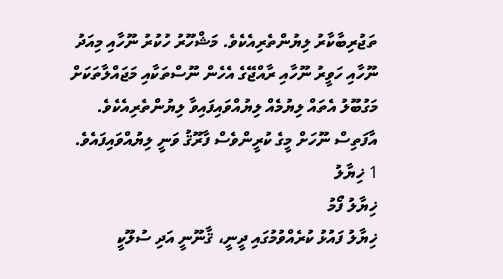ތަޖުރިބާކާރު ލިޔުންތެރިއެކެވެ. މަޝްހޫރު ހުކުރު ނޫހާއި މިއަދު ނޫހާއި ހަވީރު ނޫހާއި ރާއްޖޭގެ އެހެން ނޫސްތަކާއި މަޖައްލާތަކަށް މަގުބޫލު އެތައް ލިޔުމެއް ލިޔުއްވައިފައިވާ ލިޔުންތެރިއެކެވެ. އާފަތިސް ނޫހަށް މީގެ ކުރީންވެސް ފާރޫޤު ވަނީ ލިޔުއްވައިފައެވެ.
1 ޚިޔާލު
ޚިޔާލު ފޯމު
ޚިޔާލު ފައުޅު ކުރެއްވުމުގައި ދީނީ، ޤާނޫނީ އަދި ސުލޫކީ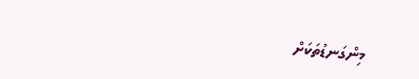މިންގަނޑުތަކަށް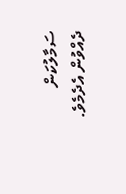ސަމާލުކަން ދެއްވުން އެދެމެވެ.